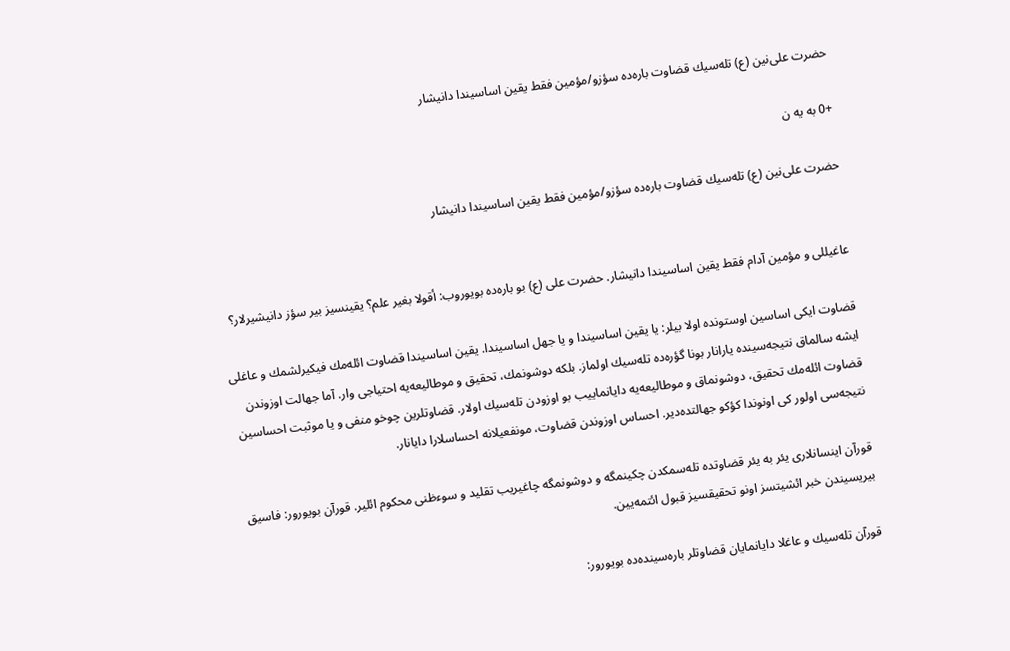حضرت علی‌نین (ع) تله‌سیك قضاوت باره‌ده سؤزو/مؤمین فقط یقین اساسیندا دانیشار

+0 به یه ن

حضرت علی‌نین (ع) تله‌سیك قضاوت باره‌ده سؤزو/مؤمین فقط یقین اساسیندا دانیشار


عاغیللی و مؤمین آدام فقط یقین اساسیندا دانیشار. حضرت علی (ع) بو باره‌ده بویوروب: أقولا بغیر علم؟ یقینسیز بیر سؤز دانیشیرلار؟

قضاوت ایكی اساسین اوستونده اولا بیلر: یا یقین اساسیندا و یا جهل اساسیندا. یقین اساسیندا قضاوت ائله‌مك فیكیرلشمك و عاغلی ایشه سالماق نتیجه‌سینده یارانار بونا گؤره‌ده تله‌سیك اولماز. بلكه دوشونمك، تحقیق و موطالیعه‌یه احتیاجی وار. آما جهالت اوزوندن قضاوت ائله‌مك تحقیق، دوشونماق و موطالیعه‌یه دایانماییب بو اوزودن تله‌سیك اولار. قضاوتلرین چوخو منفی و یا موثبت احساسین نتیجه‌سی اولور كی اونوندا كؤكو جهالتده‌دیر. احساس اوزوندن قضاوت، مونفعیلانه احساسلارا دایانار.

قورآن اینسانلاری یئر به یئر قضاوتده تله‌سمكدن چكینمگه و دوشونمگه چاغیریب تقلید و سوءظنی محكوم ائلیر. قورآن بویورور: فاسیق بیریسیندن خبر ائشیتسز اونو تحقیقسیز قبول ائتمه‌یین.

قورآن تله‌سیك و عاغلا دایانمایان قضاوتلر باره‌سینده‌ده بویورور: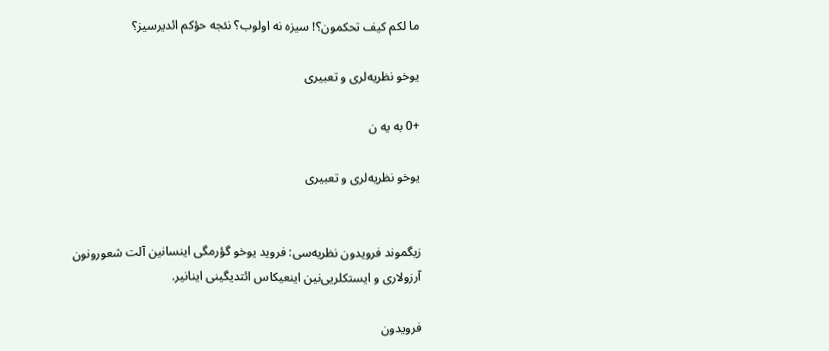ما لكم كیف تحكمون؟! سیزه نه اولوب؟ نئجه حؤكم ائدیرسیز؟

یوخو نظریه‌لری و تعبیری

+0 به یه ن

یوخو نظریه‌لری و تعبیری


زیگموند فرویدون نظریه‌سی: فروید یوخو گؤرمگی اینسانین آلت شعورونون آرزولاری و ایستكلریی‌نین اینعیكاس ائتدیگینی اینانیر.

فرویدون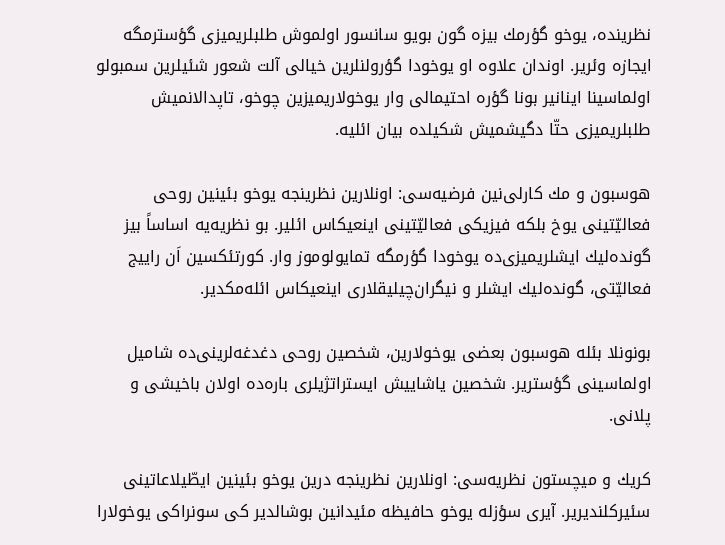نظرینده، یوخو گؤرمك بیزه گون بویو سانسور اولموش طلبلریمیزی گؤسترمگه ایجازه وئریر. اوندان علاوه او یوخودا گؤرولنلرین خیالی آلت شعور شئیلرین سمبولو اولماسینا اینانیر بونا گؤره احتیمالی وار یوخولاریمیزین چوخو، تاپدالانمیش طلبلریمیزی حتّا دگیشمیش شكیلده بیان ائلیه.

هوسبون و مك كارلی‌نین فرضیه‌سی: اونلارین نظرینجه یوخو بئینین روحی فعالیّتینی یوخ بلكه فیزیكی فعالیّتینی اینعیكاس ائلیر. بو نظریه‌یه اساساً بیز گونده‌لیك ایشلریمیزی‌ده یوخودا گؤرمگه تمایولوموز وار. كورتئكسین اَن راییج فعالیّتی، گونده‌لیك ایشلر و نیگران‌چیلیقلاری اینعیكاس ائله‌مكدیر.

بونونلا بئله هوسبون بعضی یوخولارین، شخصین روحی دغدغه‌لرینی‌ده شامیل اولماسینی گؤستریر. شخصین یاشاییش ایستراتژیلری باره‌ده اولان باخیشی و پلانی.

كریك و میچستون نظریه‌سی: اونلارین نظرینجه درین یوخو بئینین ایطّیلاعاتینی سئیركلندیریر. آیری سؤزله یوخو حافیظه مئیدانین بوشالدیر كی سونراكی یوخولارا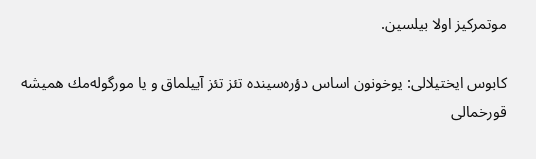موتمركیز اولا بیلسین.

كابوس ایختیلالی: یوخونون اساس دؤره‌سینده تئز تئز آییلماق و یا مورگوله‌مك همیشه قورخمالی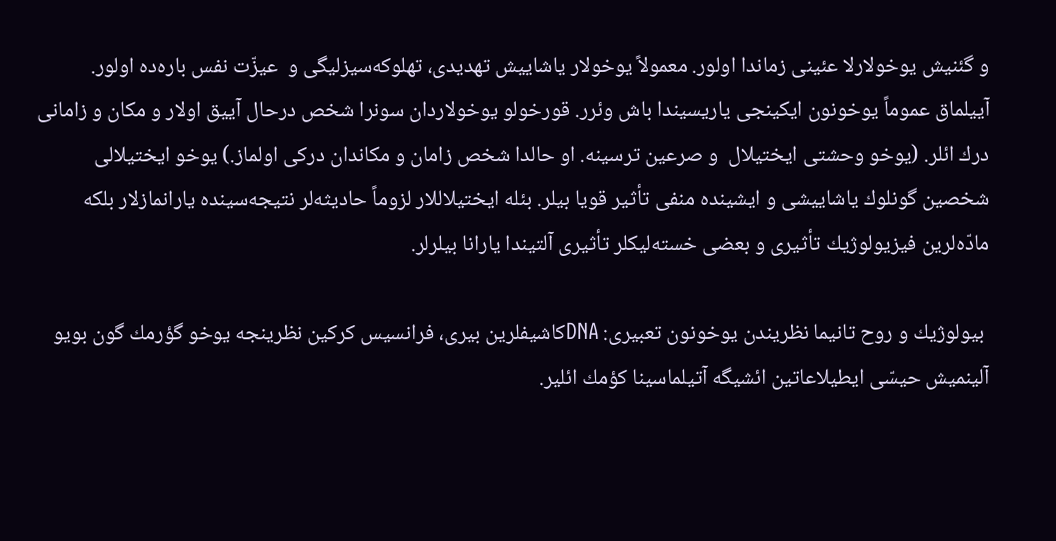و گئنیش یوخولارلا عئینی زماندا اولور. معمولاً یوخولار یاشاییش تهدیدی، تهلوكه‌سیزلیگی و  عیزّت نفس باره‌ده اولور. آییلماق عموماً یوخونون ایكینجی یاریسیندا باش وئرر. قورخولو یوخولاردان سونرا شخص درحال آییق اولار و مكان و زامانی درك ائلر. (یوخو وحشتی ایختیلال  و صرعین ترسینه. او حالدا شخص زامان و مكاندان دركی اولماز.) یوخو ایختیلالی شخصین گونلوك یاشاییشی و ایشینده منفی تأثیر قویا بیلر. بئله ایختیلاللار لزوماً حادیثه‌لر نتیجه‌سینده یارانمازلار بلكه مادّه‌لرین فیزیولوژیك تأثیری و بعضی خسته‌لیكلر تأثیری آلتیندا یارانا بیلرلر.

 بیولوژیك و روح تانیما نظریندن یوخونون تعبیری: DNAكاشیفلرین بیری، فرانسیس كركین نظرینجه یوخو گؤرمك گون بویو آلینمیش حیسّی ایطیلاعاتین ائشیگه آتیلماسینا كؤمك ائلیر.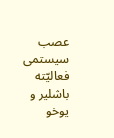عصب سیستمی فعالیّته باشلیر و یوخو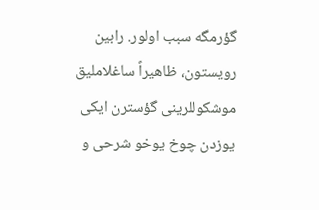گؤرمگه سبب اولور. رابین رویستون، ظاهیراً ساغلاملیق موشكوللرینی گؤسترن ایكی یوزدن چوخ یوخو شرحی و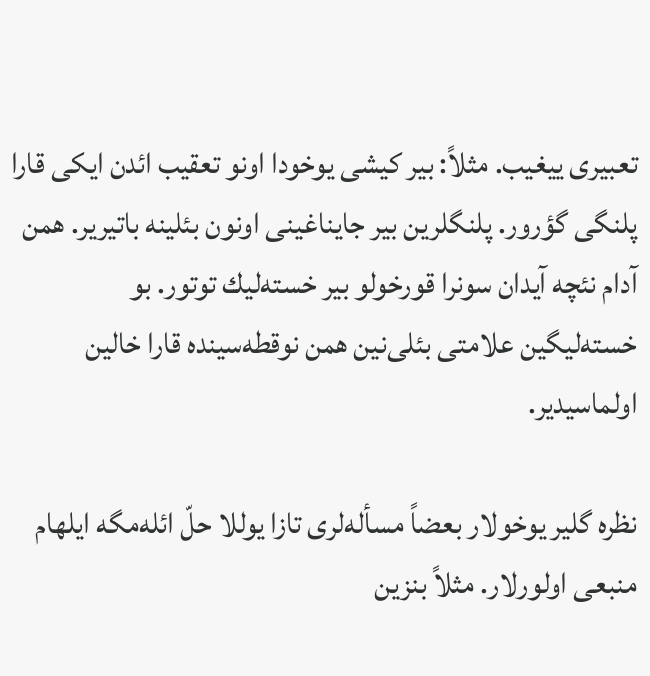تعبیری ییغیب. مثلاً: بیر كیشی یوخودا اونو تعقیب ائدن ایكی قارا پلنگی گؤرور. پلنگلرین بیر جایناغینی اونون بئلینه باتیریر. همن آدام نئچه آیدان سونرا قورخولو بیر خسته‌لیك توتور. بو خسته‌لیگین علامتی بئلی‌نین همن نوقطه‌سینده قارا خالین اولماسیدیر.

نظره گلیر یوخولار بعضاً مسأله‌لری تازا یوللا حلّ ائله‌مگه ایلهام منبعی اولورلار. مثلاً بنزین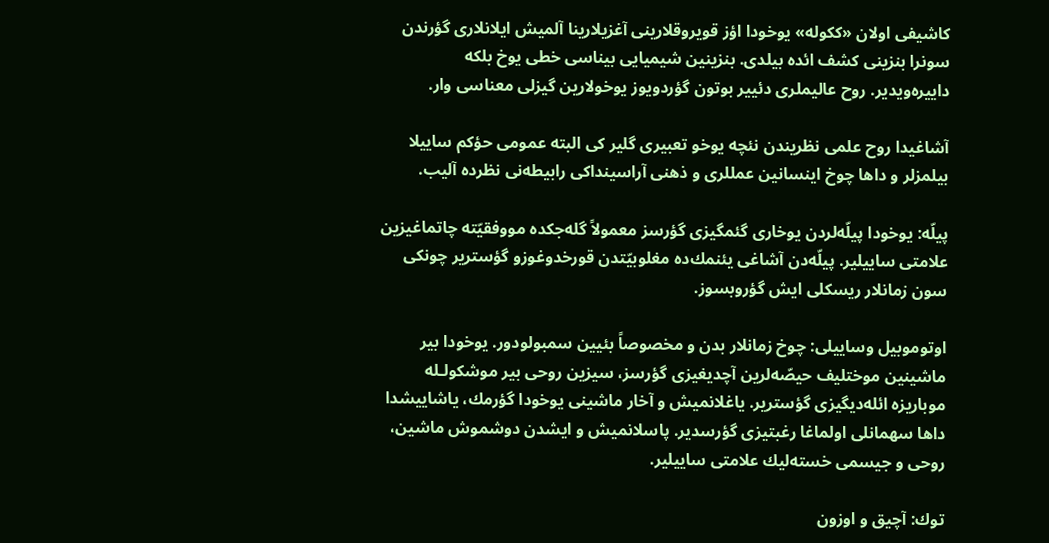كاشیفی اولان «ككوله» یوخودا اؤز قویروقلارینی آغزیلارینا آلمیش ایلانلاری گؤرندن سونرا بنزینی كشف ائده بیلدی. بنزینین شیمیایی بیناسی خطی یوخ بلكه داییره‌ویدیر. روح عالیملری دئییر بوتون گؤردویوز یوخولارین گیزلی معناسی وار.

آشاغیدا روح علمی نظریندن نئچه یوخو تعبیری گلیر كی البته عمومی حؤكم ساییلا بیلمزلر و داها چوخ اینسانین عمللری و ذهنی آراسینداكی رابیطه‌نی نظرده آلیب.

پیلّه: یوخودا پیلّه‌لردن یوخاری گئمگیزی گؤرسز معمولاً گله‌جكده مووفقیّته چاتماغیزین علامتی ساییلیر. پیلّه‌دن آشاغی یئنمك‌ده مغلوبیّتدن قورخدوغوزو گؤستریر چونكی سون زمانلار ریسكلی ایش گؤروبسوز.

اوتوموبیل وساییلی: چوخ زمانلار بدن و مخصوصاً بئیین سمبولودور. یوخودا بیر ماشینین موختلیف حیصّه‌لرین آچدیغیزی گؤرسز، سیزین روحی بیر موشكولـله موباریزه ائله‌دیگیزی گؤستریر. یاغلانمیش و آخار ماشینی یوخودا گؤرمك، یاشاییشدا داها سهمانلی اولماغا رغبتیزی گؤرسدیر. پاسلانمیش و ایشدن دوشموش ماشین، روحی و جیسمی خسته‌لیك علامتی ساییلیر.

توك: آچیق و اوزون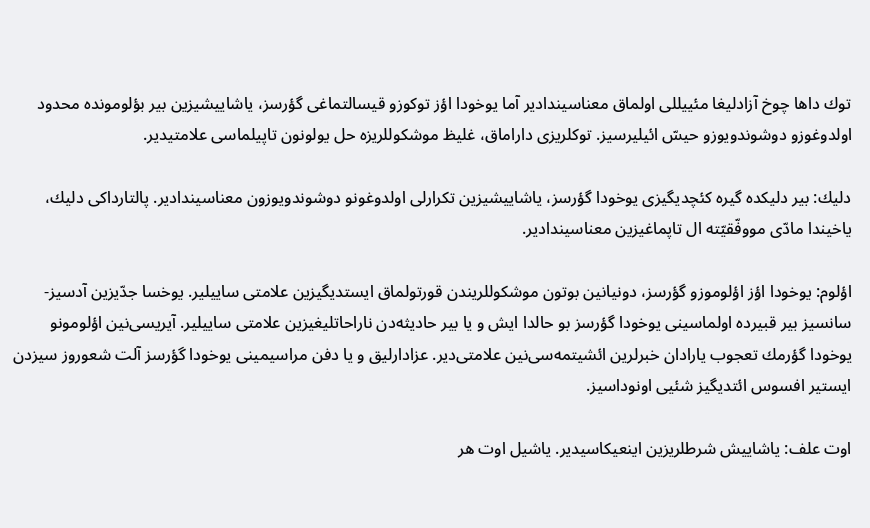توك داها چوخ آزادلیغا مئییللی اولماق معناسیندادیر آما یوخودا اؤز توكوزو قیسالتماغی گؤرسز، یاشاییشیزین بیر بؤلومونده محدود اولدوغوزو دوشوندویوزو حیسّ ائیلیرسیز. توكلریزی داراماق، غلیظ موشكوللریزه حل یولونون تاپیلماسی علامتیدیر.

دلیك: بیر دلیكده گیره كئچدیگیزی یوخودا گؤرسز، یاشاییشیزین تكرارلی اولدوغونو دوشوندویوزون معناسیندادیر. پالتارداكی دلیك، یاخیندا مادّی مووفّقیّته ال تاپماغیزین معناسیندادیر.

اؤلوم: یوخودا اؤز اؤلوموزو گؤرسز، دونیانین بوتون موشكوللریندن قورتولماق ایستدیگیزین علامتی ساییلیر. یوخسا جدّیزین آدسیز-سانسیز بیر قبیرده اولماسینی یوخودا گؤرسز بو حالدا ایش و یا بیر حادیثه‌دن ناراحاتلیغیزین علامتی ساییلیر. آیریسی‌نین اؤلومونو یوخودا گؤرمك تعجوب یارادان خبرلرین ائشیتمه‌سی‌نین علامتی‌دیر. عزادارلیق و یا دفن مراسیمینی یوخودا گؤرسز آلت شعوروز سیزدن ایستیر افسوس ائتدیگیز شئیی اونوداسیز.

اوت علف: یاشاییش شرطلریزین اینعیكاسیدیر. یاشیل اوت هر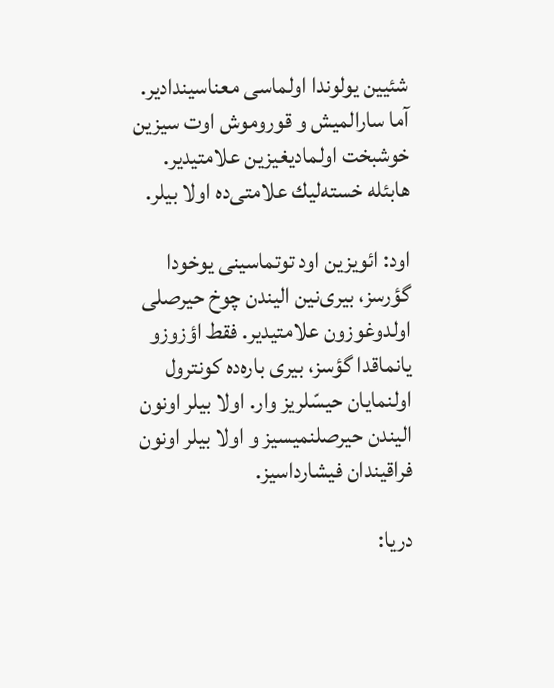شئیین یولوندا اولماسی معناسیندادیر. آما سارالمیش و قوروموش اوت سیزین خوشبخت اولمادیغیزین علامتیدیر. هابئله خسته‌لیك علامتی‌ده اولا بیلر.

اود: ائویزین اود توتماسینی یوخودا گؤرسز، بیری‌نین الیندن چوخ حیرصلی اولدوغوزون علامتیدیر. فقط اؤزوزو یانماقدا گؤسز، بیری باره‌ده كونترول اولنمایان حیسّلریز وار. اولا بیلر اونون الیندن حیرصلنمیسیز و اولا بیلر اونون فراقیندان فیشارداسیز.

دریا: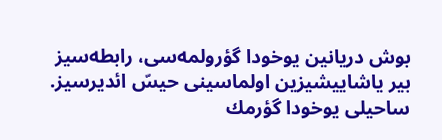بوش دریانین یوخودا گؤرولمه‌سی، رابطه‌سیز بیر یاشاییشیزین اولماسینی حیسّ ائدیرسیز. ساحیلی یوخودا گؤرمك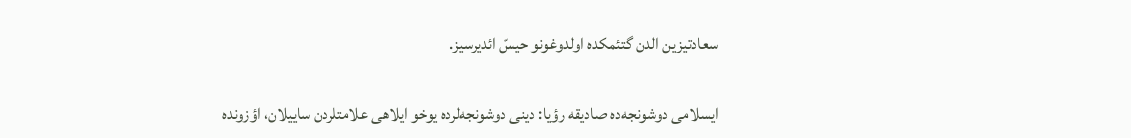سعادتیزین الدن گتئمكده اولدوغونو حیسّ ائدیرسیز.

ایسلامی دوشونجه‌ده صادیقه رؤیا: دینی دوشونجه‌لرده یوخو ایلاهی علامتلردن ساییلان، اؤزونده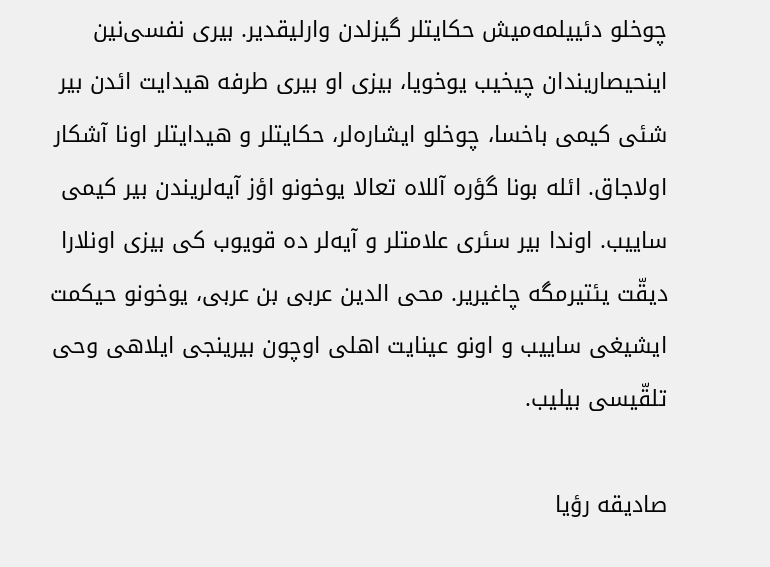چوخلو دئییلمه‌میش حكایتلر گیزلدن وارلیقدیر. بیری نفسی‌نین اینحیصاریندان چیخیب یوخویا، بیزی او بیری طرفه هیدایت ائدن بیر شئی كیمی باخسا، چوخلو ایشاره‌لر، حكایتلر و هیدایتلر اونا آشكار اولاجاق. ائله بونا گؤره آللاه تعالا یوخونو اؤز آیه‌لریندن بیر كیمی ساییب. اوندا بیر سئری علامتلر و آیه‌لر ده قویوب كی بیزی اونلارا دیقّت یئتیرمگه چاغیریر. محی الدین عربی بن عربی، یوخونو حیكمت ایشیغی ساییب و اونو عینایت اهلی اوچون بیرینجی ایلاهی وحی تلقّیسی بیلیب.

صادیقه رؤیا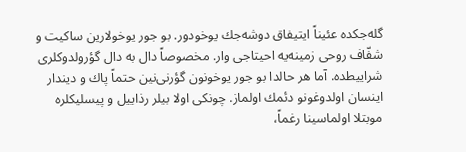گله‌جكده عئیناً ایتیفاق دوشه‌جك یوخودور. بو جور یوخولارین ساكیت و شفّاف روحی زمینه‌یه احیتاجی وار. مخصوصاً دال به دال گؤرولدوكلری شراییطده. آما هر حالدا بو جور یوخونون گؤرنی‌نین حتماً پاك و دیندار اینسان اولدوغونو دئمك اولماز. چونكی اولا بیلر رذاییل و پیسلیكلره موبتلا اولماسینا رغماً،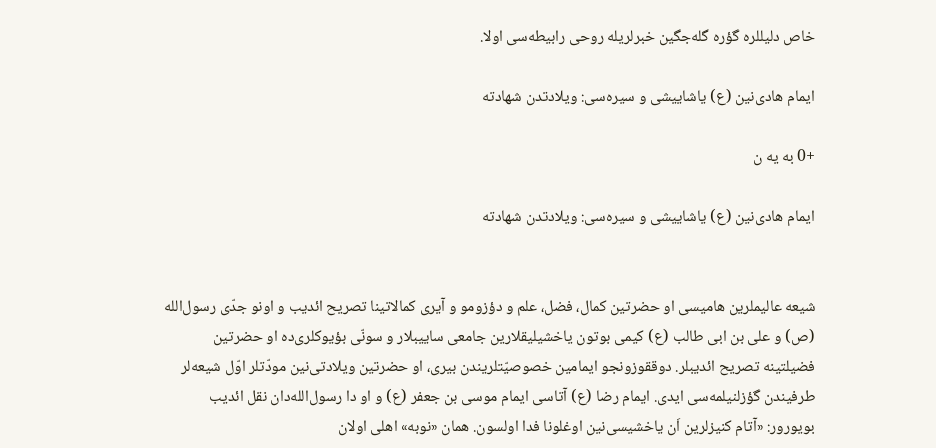خاص دلیللره گؤره گله‌جگین خبرلریله روحی رابیطه‌سی اولا.

ایمام هادی‌نین (ع) یاشاییشی و سیره‌سی: ویلادتدن شهادته

+0 به یه ن

ایمام هادی‌نین (ع) یاشاییشی و سیره‌سی: ویلادتدن شهادته


شیعه عالیملرین هامیسی او حضرتین كمال، فضل، علم و دؤزومو و آیری كمالاتینا تصریح ائدیب و اونو جدّی رسول‌الله (ص) و علی بن ابی طالب (ع) كیمی بوتون یاخشیلیقلارین جامعی ساییبلار و سونّی بؤیوكلری‌ده او حضرتین فضیلتینه تصریح ائدیبلر. دوققوزونجو ایمامین خصوصیّتلریندن بیری، او حضرتین ویلادتی‌نین مودّتلر اوّل شیعه‌لر طرفیندن گؤزلنیلمه‌سی ایدی. ایمام رضا (ع) آتاسی ایمام موسی بن جعفر (ع) و او دا رسول‌الله‌دان نقل ائدیب بویورور: «آتام كنیزلرین اَن یاخشیسی‌نین اوغلونا فدا اولسون. همان «نوبه» اهلی اولان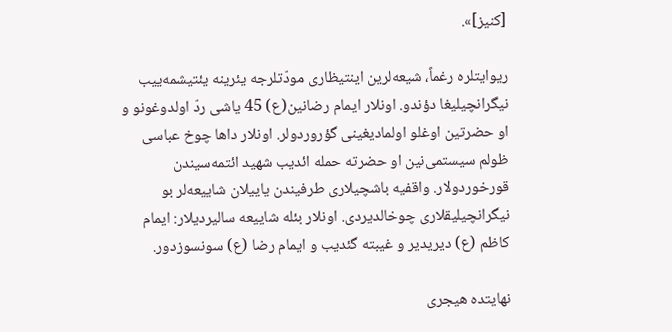[كنیز]».

ریوایتلره رغماً، شیعه‌لرین اینتیظاری مودّتلرجه یئرینه یئتیشمه‌ییب نیگرانچیلیغا دؤندو. اونلار ایمام رضانین(ع) 45 یاشی ردّ اولدوغونو و او حضرتین اوغلو اولمادیغینی گؤروردولر. اونلار داها چوخ عباسی ظولم سیستمی‌نین او حضرته حمله ائدیب شهید ائتمه‌سیندن قورخوردولار. واقفیه باشچیلاری طرفیندن یاییلان شاییعه‌لر بو نیگرانچیلیقلاری چوخالدیردی. اونلار بئله شاییعه سالیردیلار: ایمام كاظم (ع) دیریدیر و غیبته گئدیب و ایمام رضا (ع) سونسوزدور.

نهایتده هیجری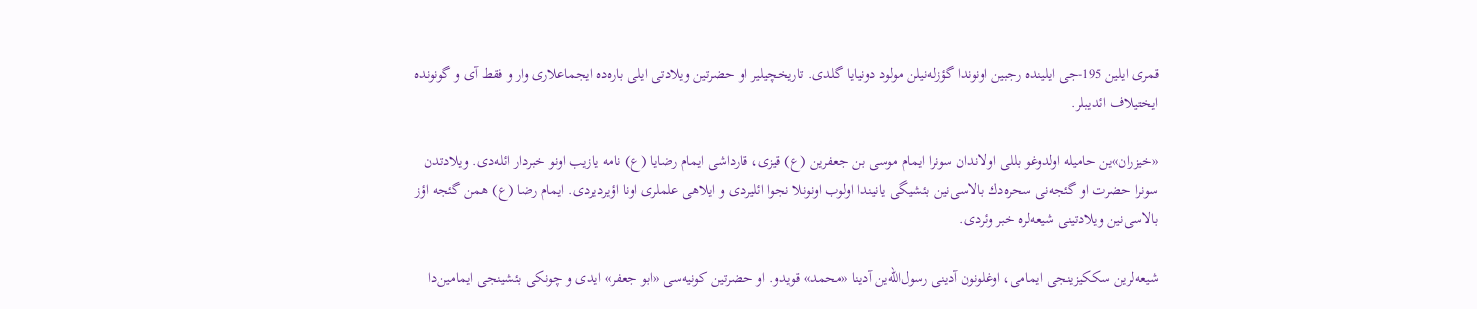قمری ایلین 195-جی ایلینده رجبین اونوندا گؤزله‌نیلن مولود دونیایا گلدی. تاریخچیلیر او حضرتین ویلادتی ایلی باره‌ده ایجماعلاری وار و فقط آی و گونونده ایختیلاف ائدیبلر.

«خیزران»ین حامیله اولدوغو بللی اولاندان سونرا ایمام موسی بن جعفرین (ع) قیزی، قارداشی ایمام رضایا (ع) نامه یازیب اونو خبردار ائله‌دی. ویلادتدن سونرا حضرت او گئجه‌نی سحره‌دك بالاسی‌نین بئشیگی یانیندا اولوب اونونلا نجوا ائلیردی و ایلاهی علملری اونا اؤیردیردی. ایمام رضا (ع) همن گئجه اؤز بالاسی‌نین ویلادتینی شیعه‌لره خبر وئردی.

شیعه‌لرین سككیزینجی ایمامی، اوغلونون آدینی رسول‌الله‌ین آدینا «محمد» قویدو. او حضرتین كونیه‌سی «ابو جعفر» ایدی و چونكی بئشینجی ایمامین‌دا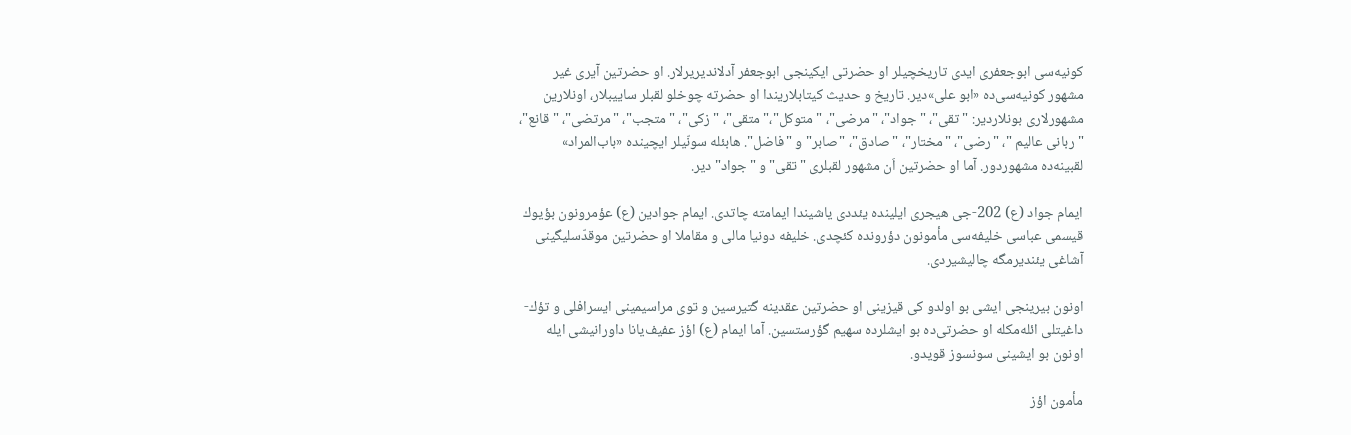كونیه‌سی ابوجعفری ایدی تاریخچیلر او حضرتی ایكینجی ابوجعفر آدلاندیریرلار. او حضرتین آیری غیر مشهور كونیه‌سی‌ده «ابو علی»دیر. تاریخ و حدیث كیتابلاریندا او حضرته چوخلو لقبلر ساییبلار، اونلارین مشهورلاری بونلاردیر: "تقی"، "جواد"، "مرضی"، " متوكل"،" متقی"، " زكی"، "متجب"، "مرتضی"، "قانع"، " ربانی عالیم "، "رضی"، "مختار"، "صادق"، "صابر" و "فاضل". هابئله سونّیلر ایچینده «باب‌المراد» لقبینه‌ده مشهوردور. آما او حضرتین اَن مشهور لقبلری "تقی" و "جواد"دیر.

ایمام جواد (ع) 202-جی هیجری ایلینده یئددی یاشیندا ایمامته چاتدی. ایمام جوادین (ع) عؤمرونون بؤیوك قیسمی عباسی خلیفه‌سی مأمونون دؤرونده كئچدی. خلیفه دونیا مالی و مقاملا او حضرتین موقدّسلیگینی آشاغی یئندیرمگه چالیشیردی.

اونون بیرینجی ایشی بو اولدو كی قیزینی او حضرتین عقدینه گتیرسین و توی مراسیمینی ایسرافلی و تؤك-داغیتلی ائله‌مكله او حضرتی‌ده بو ایشلرده سهیم گؤرستسین. آما ایمام (ع) اؤز عفیف‌یانا داورانیشی ایله اونون بو ایشینی سونسوز قویدو.

مأمون اؤز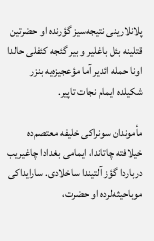پلانلارینی نتیجه‌سیز گؤرنده او حضرتین قتلینه بئل باغلیر و بیر گئجه كئفلی حالدا اونا حمله ائدیر آما مؤعجیزه‌یه بنزر شكیلده ایمام نجات تاپیر.

مأموندان سونراكی خلیفه معتصم‌ده خیلافته چاتاندا، ایمامی بغدادا چاغیریب درباردا گؤز آلتیندا ساخلادی. سارایداكی موباحیثه‌لرده او حضرت،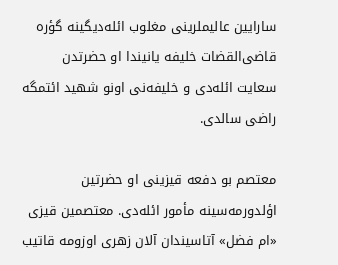سارایین عالیملرینی مغلوب ائله‌دیگینه گؤره قاضی‌القضات خلیفه یانیندا او حضرتدن سعایت ائله‌دی و خلیفه‌نی اونو شهید ائتمگه راضی سالدی.

معتصم بو دفعه قیزینی او حضرتین اؤلدورمه‌سینه مأمور ائله‌دی. معتصمین قیزی «ام فضل» آتاسیندان آلان زهری اوزومه قاتیب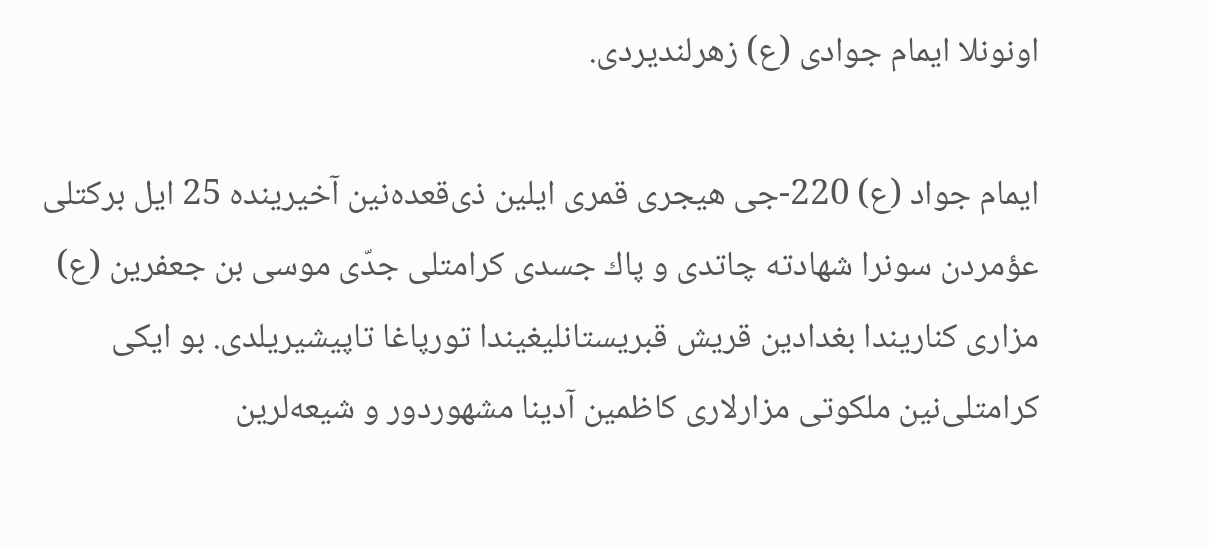اونونلا ایمام جوادی (ع) زهرلندیردی.

ایمام جواد (ع) 220-جی هیجری قمری ایلین ذی‌قعده‌نین آخیرینده 25 ایل بركتلی عؤمردن سونرا شهادته چاتدی و پاك جسدی كرامتلی جدّی موسی ‌بن جعفرین (ع) مزاری كناریندا بغدادین قریش قبریستانلیغیندا تورپاغا تاپیشیریلدی. بو ایكی كرامتلی‌نین ملكوتی مزارلاری كاظمین آدینا مشهوردور و شیعه‌لرین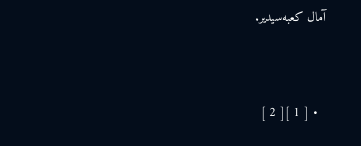آمال كعبه‌سیدیر.



  • [ 1 ][ 2 ]